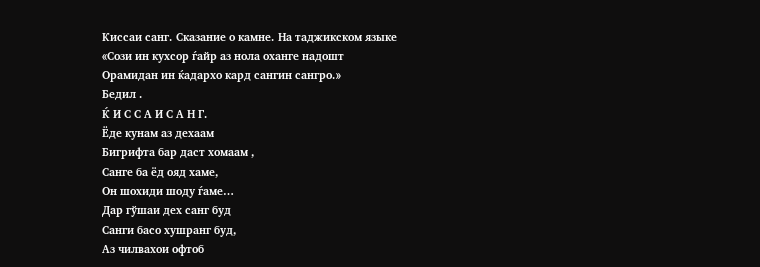Киссаи санг. Сказание о камне. На таджикском языке
«Сози ин кухсор ѓайр аз нола оханге надошт
Орамидан ин ќадархо кард сангин сангро.»
Бедил .
Ќ И С С А И С А Н Г.
Ёде кунам аз дехаам
Бигрифта бар даст хомаам ,
Санге ба ёд ояд хаме,
Он шохиди шоду ѓаме…
Дар гўшаи дех санг буд
Санги басо хушранг буд,
Аз чилвахои офтоб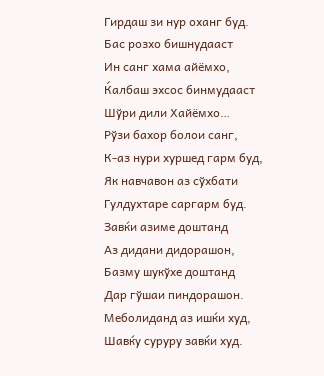Гирдаш зи нур оханг буд.
Бас розхо бишнудааст
Ин санг хама айёмхо,
Ќалбаш эхсос бинмудааст
Шўри дили Хайёмхо…
Рўзи бахор болои санг,
К-аз нури хуршед гарм буд,
Як навчавон аз сўхбати
Гулдухтаре саргарм буд.
Завќи азиме доштанд
Аз дидани дидорашон,
Базму шукўхе доштанд
Дар гўшаи пиндорашон.
Меболиданд аз ишќи худ,
Шавќу суруру завќи худ.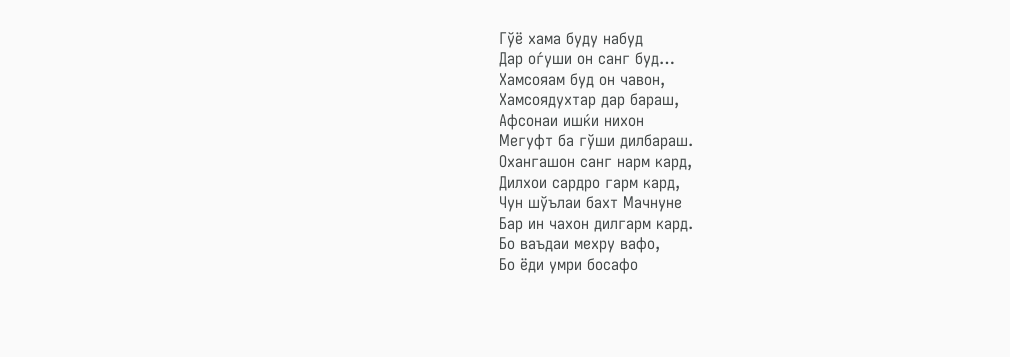Гўё хама буду набуд
Дар оѓуши он санг буд…
Хамсояам буд он чавон,
Хамсоядухтар дар бараш,
Афсонаи ишќи нихон
Мегуфт ба гўши дилбараш.
Охангашон санг нарм кард,
Дилхои сардро гарм кард,
Чун шўълаи бахт Мачнуне
Бар ин чахон дилгарм кард.
Бо ваъдаи мехру вафо,
Бо ёди умри босафо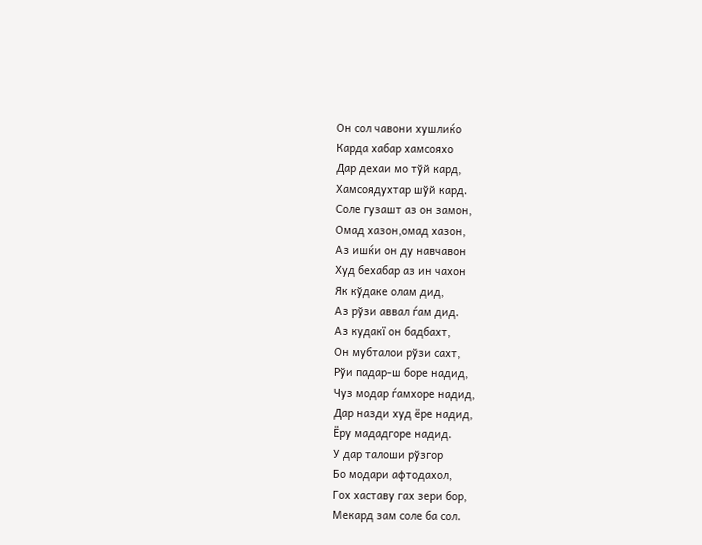Он сол чавони хушлиќо
Карда хабар хамсояхо
Дар дехаи мо тўй кард,
Хамсоядухтар шўй кард.
Соле гузашт аз он замон,
Омад хазон,омад хазон,
Аз ишќи он ду навчавон
Худ бехабар аз ин чахон
Як кўдаке олам дид,
Аз рўзи аввал ѓам дид.
Аз кудакї он бадбахт,
Он мубталои рўзи сахт,
Рўи падар-ш боре надид,
Чуз модар ѓамхоре надид,
Дар назди худ ёре надид,
Ёру мададгоре надид.
У дар талоши рўзгор
Бо модари афтодахол,
Гох хаставу гах зери бор,
Мекард зам соле ба сол.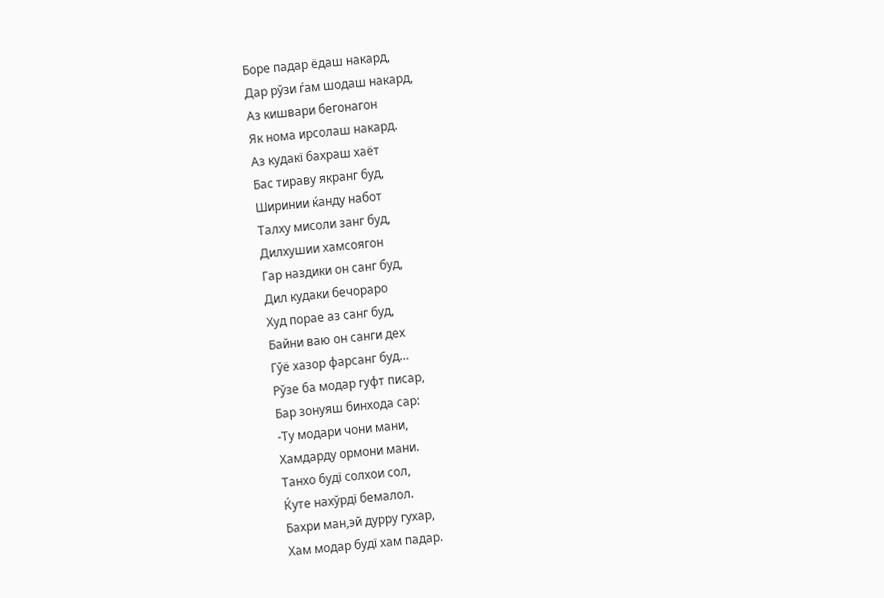Боре падар ёдаш накард,
Дар рўзи ѓам шодаш накард,
Аз кишвари бегонагон
Як нома ирсолаш накард.
Аз кудакї бахраш хаёт
Бас тираву якранг буд,
Ширинии ќанду набот
Талху мисоли занг буд,
Дилхушии хамсоягон
Гар наздики он санг буд,
Дил кудаки бечораро
Худ порае аз санг буд,
Байни ваю он санги дех
Гўё хазор фарсанг буд…
Рўзе ба модар гуфт писар,
Бар зонуяш бинхода сар:
-Ту модари чони мани,
Хамдарду ормони мани.
Танхо будї солхои сол,
Ќуте нахўрдї бемалол.
Бахри ман,эй дурру гухар,
Хам модар будї хам падар.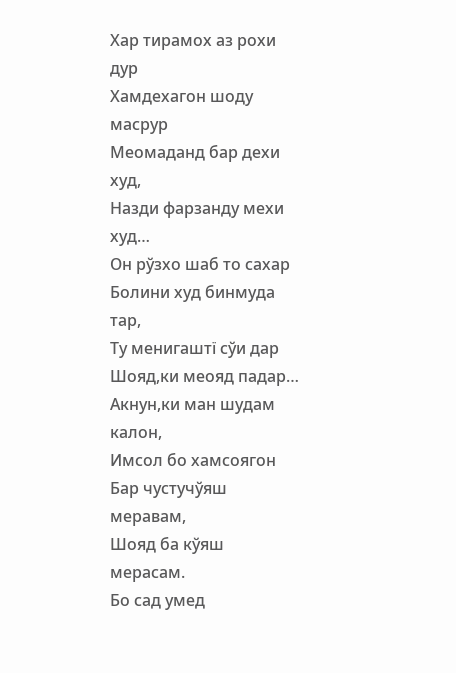Хар тирамох аз рохи дур
Хамдехагон шоду масрур
Меомаданд бар дехи худ,
Назди фарзанду мехи худ…
Он рўзхо шаб то сахар
Болини худ бинмуда тар,
Ту менигаштї сўи дар
Шояд,ки меояд падар…
Акнун,ки ман шудам калон,
Имсол бо хамсоягон
Бар чустучўяш меравам,
Шояд ба кўяш мерасам.
Бо сад умед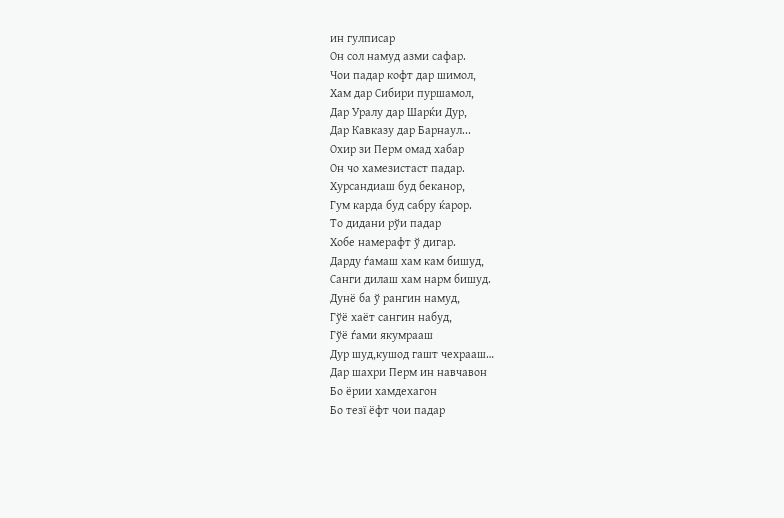ин гулписар
Он сол намуд азми сафар.
Чои падар кофт дар шимол,
Хам дар Сибири пуршамол,
Дар Уралу дар Шарќи Дур,
Дар Кавказу дар Барнаул...
Охир зи Перм омад хабар
Он чо хамезистаст падар.
Хурсандиаш буд беканор,
Гум карда буд сабру ќарор.
То дидани рўи падар
Хобе намерафт ў дигар.
Дарду ѓамаш хам кам бишуд,
Санги дилаш хам нарм бишуд.
Дунё ба ў рангин намуд,
Гўё хаёт сангин набуд,
Гўё ѓами якумрааш
Дур шуд,кушод гашт чехрааш…
Дар шахри Перм ин навчавон
Бо ёрии хамдехагон
Бо тезї ёфт чои падар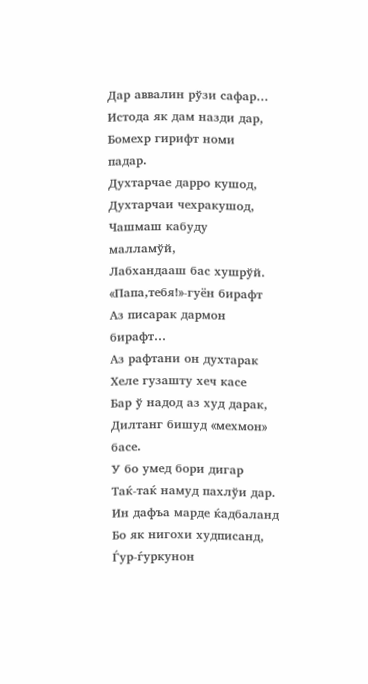Дар аввалин рўзи сафар…
Истода як дам назди дар,
Бомехр гирифт номи падар.
Духтарчае дарро кушод,
Духтарчаи чехракушод,
Чашмаш кабуду малламўй,
Лабхандааш бас хушрўй.
«Папа,тебя!»-гуён бирафт
Аз писарак дармон бирафт…
Аз рафтани он духтарак
Хеле гузашту хеч касе
Бар ў надод аз худ дарак,
Дилтанг бишуд «мехмон» басе.
У бо умед бори дигар
Таќ-таќ намуд пахлўи дар.
Ин дафъа марде ќадбаланд
Бо як нигохи худписанд,
Ѓур-ѓуркунон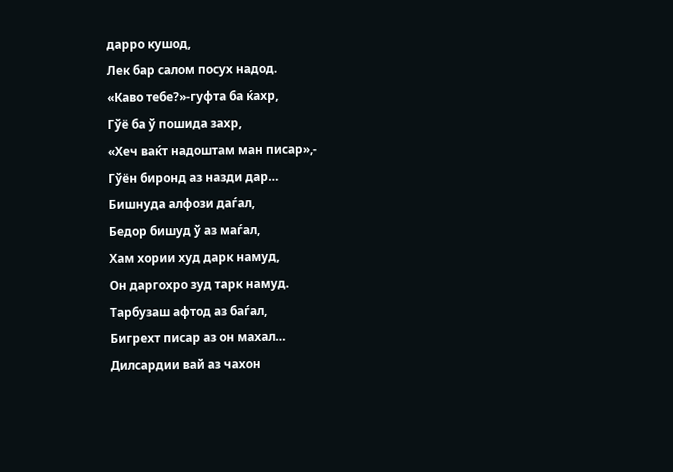дарро кушод,
Лек бар салом посух надод.
«Каво тебе?»-гуфта ба ќахр,
Гўё ба ў пошида захр,
«Хеч ваќт надоштам ман писар»,-
Гўён биронд аз назди дар…
Бишнуда алфози даѓал,
Бедор бишуд ў аз маѓал,
Хам хории худ дарк намуд,
Он даргохро зуд тарк намуд.
Тарбузаш афтод аз баѓал,
Бигрехт писар аз он махал…
Дилсардии вай аз чахон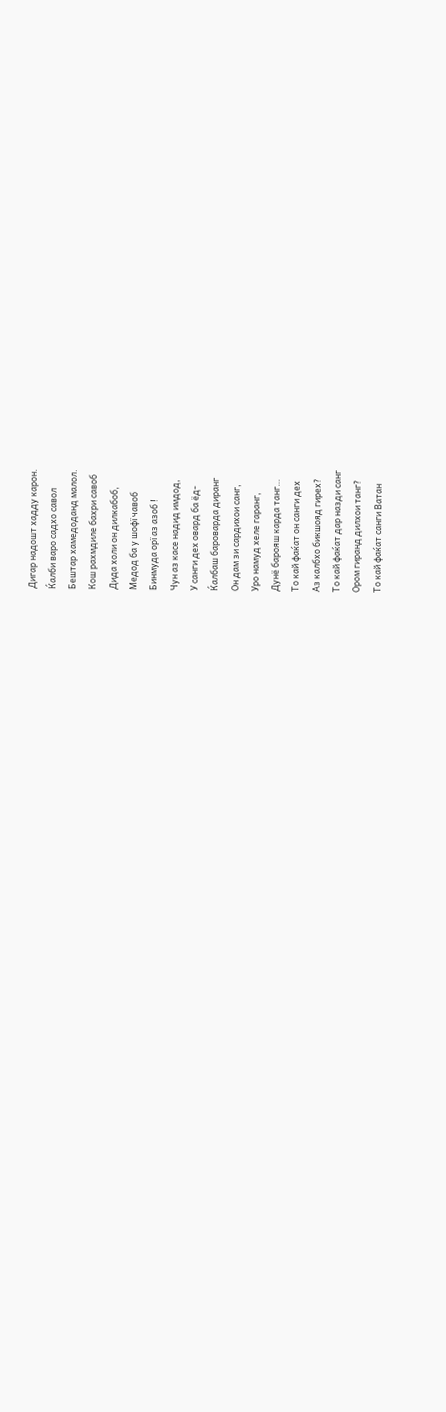Дигар надошт хадду карон.
Ќалби варо садхо савол
Бештар хамедоданд малол.
Кош рахмдиле бахри савоб
Дида холи он дилкабоб,
Медод ба у шофї чавоб
Бинмуда орї аз азоб !
Чун аз касе надид имдод,
У санги дех овард ба ёд-
Ќалбаш бароварда диранг
Он дам зи сардихои санг,
Уро намуд хеле гаранг,
Дунё барояш карда танг…
То кай фаќат он санги дех
Аз калбхо бикшояд гирех?
То кай фаќат дар назди санг
Ором гиранд дилхои танг?
То кай фаќат санги Ватан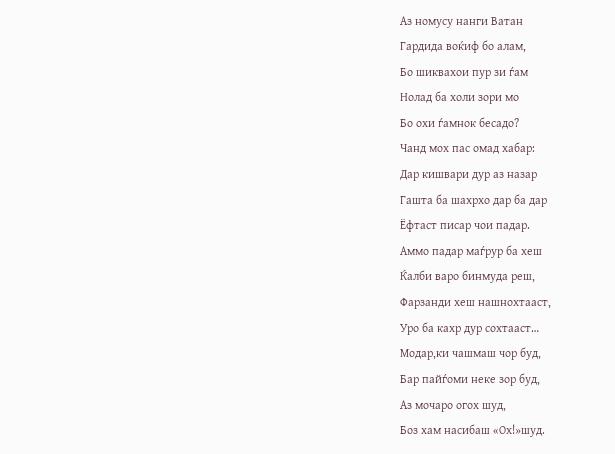Аз номусу нанги Ватан
Гардида воќиф бо алам,
Бо шиквахои пур зи ѓам
Нолад ба холи зори мо
Бо охи ѓамнок бесадо?
Чанд мох пас омад хабар:
Дар кишвари дур аз назар
Гашта ба шахрхо дар ба дар
Ёфтаст писар чои падар.
Аммо падар маѓрур ба хеш
Ќалби варо бинмуда реш,
Фарзанди хеш нашнохтааст,
Уро ба кахр дур сохтааст…
Модар,ки чашмаш чор буд,
Бар пайѓоми неке зор буд,
Аз мочаро огох шуд,
Боз хам насибаш «Ох!»шуд.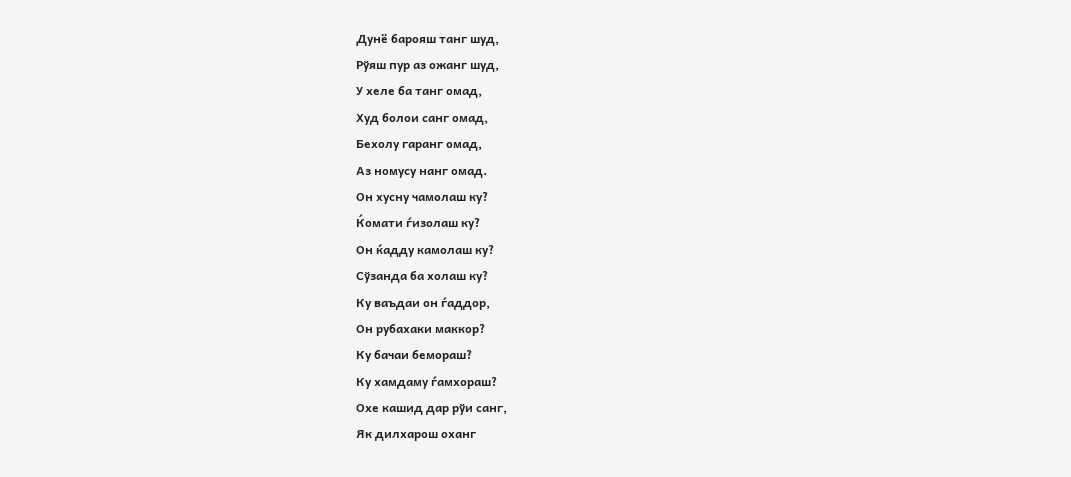Дунё барояш танг шуд,
Рўяш пур аз ожанг шуд,
У хеле ба танг омад,
Худ болои санг омад,
Бехолу гаранг омад,
Аз номусу нанг омад.
Он хусну чамолаш ку?
Ќомати ѓизолаш ку?
Он ќадду камолаш ку?
Сўзанда ба холаш ку?
Ку ваъдаи он ѓаддор,
Он рубахаки маккор?
Ку бачаи бемораш?
Ку хамдаму ѓамхораш?
Охе кашид дар рўи санг,
Як дилхарош оханг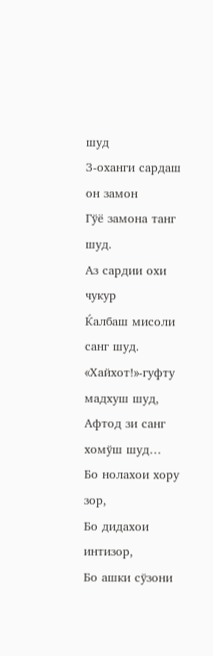шуд
З-оханги сардаш он замон
Гўё замона танг шуд.
Аз сардии охи чукур
Ќалбаш мисоли санг шуд.
«Хайхот!»-гуфту мадхуш шуд,
Афтод зи санг хомўш шуд…
Бо нолахои хору зор,
Бо дидахои интизор,
Бо ашки сўзони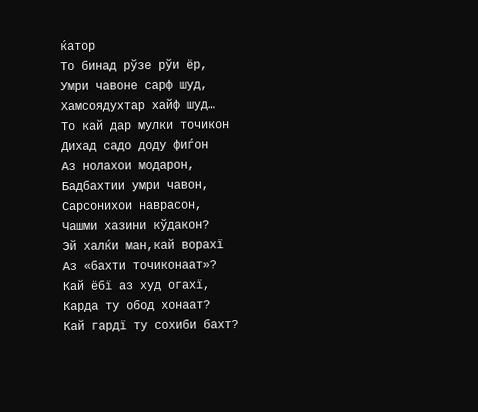ќатор
То бинад рўзе рўи ёр,
Умри чавоне сарф шуд,
Хамсоядухтар хайф шуд…
То кай дар мулки точикон
Дихад садо доду фиѓон
Аз нолахои модарон,
Бадбахтии умри чавон,
Сарсонихои наврасон,
Чашми хазини кўдакон?
Эй халќи ман,кай ворахї
Аз «бахти точиконаат»?
Кай ёбї аз худ огахї,
Карда ту обод хонаат?
Кай гардї ту сохиби бахт?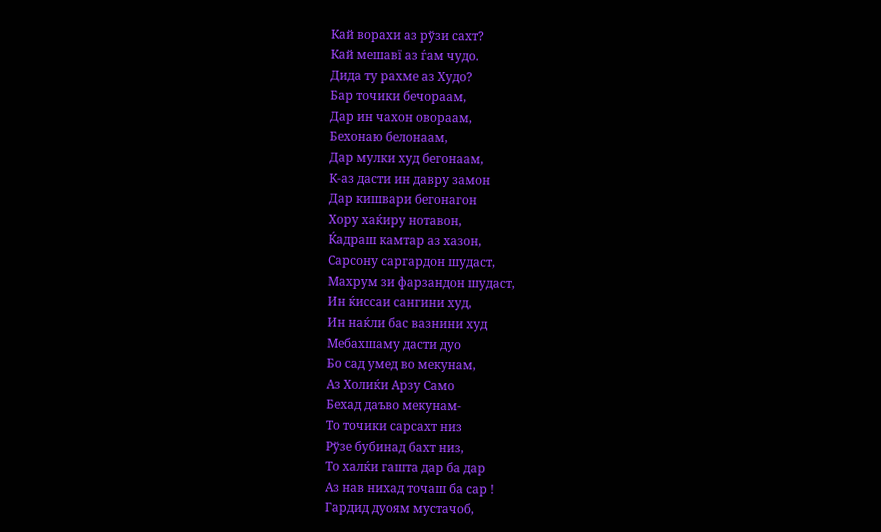Кай ворахи аз рўзи сахт?
Кай мешавї аз ѓам чудо.
Дида ту рахме аз Худо?
Бар точики бечораам,
Дар ин чахон овораам,
Бехонаю белонаам,
Дар мулки худ бегонаам,
К-аз дасти ин давру замон
Дар кишвари бегонагон
Хору хаќиру нотавон,
Ќадраш камтар аз хазон,
Сарсону саргардон шудаст,
Махрум зи фарзандон шудаст,
Ин ќиссаи сангини худ,
Ин наќли бас вазнини худ
Мебахшаму дасти дуо
Бо сад умед во мекунам,
Аз Холиќи Арзу Само
Бехад даъво мекунам-
То точики сарсахт низ
Рўзе бубинад бахт низ,
То халќи гашта дар ба дар
Аз нав нихад точаш ба сар !
Гардид дуоям мустачоб,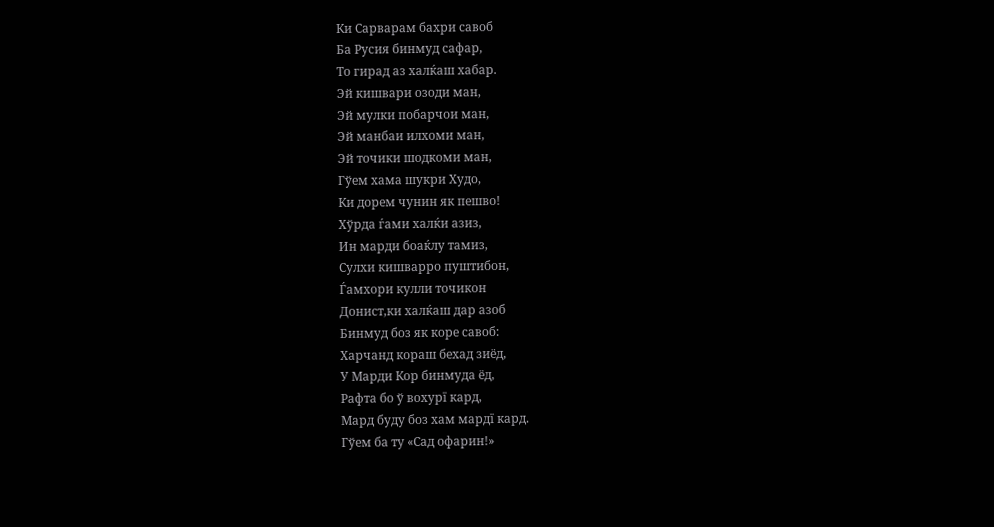Ки Сарварам бахри савоб
Ба Русия бинмуд сафар,
То гирад аз халќаш хабар.
Эй кишвари озоди ман,
Эй мулки побарчои ман,
Эй манбаи илхоми ман,
Эй точики шодкоми ман,
Гўем хама шукри Худо,
Ки дорем чунин як пешво!
Хўрда ѓами халќи азиз,
Ин марди боаќлу тамиз,
Сулхи кишварро пуштибон,
Ѓамхори кулли точикон
Донист,ки халќаш дар азоб
Бинмуд боз як коре савоб:
Харчанд кораш бехад зиёд,
У Марди Кор бинмуда ёд,
Рафта бо ў вохурї кард,
Мард буду боз хам мардї кард.
Гўем ба ту «Сад офарин!»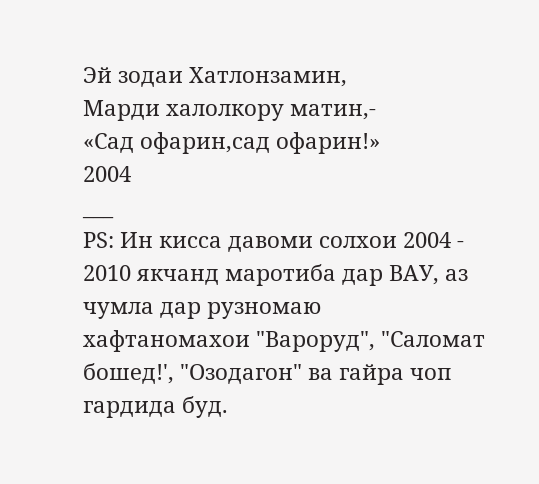Эй зодаи Хатлонзамин,
Марди халолкору матин,-
«Сад офарин,сад офарин!»
2004
___
PS: Ин кисса давоми солхои 2004 - 2010 якчанд маротиба дар ВАУ, аз чумла дар рузномаю хафтаномахои "Вароруд", "Саломат бошед!', "Озодагон" ва гайра чоп гардида буд.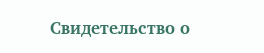Свидетельство о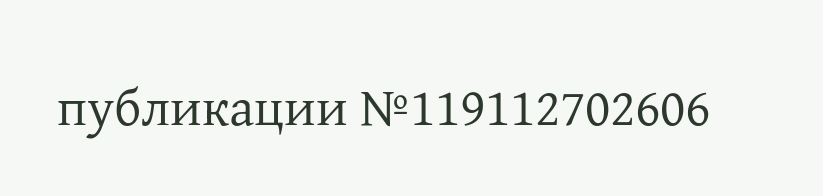публикации №119112702606